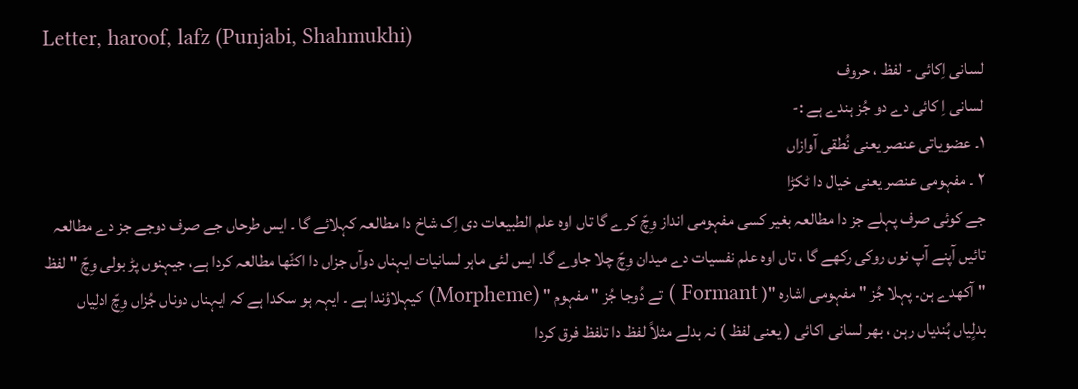Letter, haroof, lafz (Punjabi, Shahmukhi)
لسانی اِکائی - لفظ ، حروف
لسانی اِ کائی دے دو جُز ہندے ہے :-
١۔ عضویاتی عنصر یعنی نُطقی آوازاں
٢ ۔ مفہومی عنصر یعنی خیال دا ٹکڑا
جے کوئی صرف پہلے جز دا مطالعہ بغیر کسی مفہومی انداز وِچّ کرے گا تاں اوہ علم الطبیعات دی اِک شاخ دا مطالعہ کہلائے گا ۔ ایس طرحاں جے صرف دوجے جز دے مطالعہ تائیں آپنے آپ نوں روکی رکھے گا ، تاں اوہ علم نفسیات دے میدان وِچّ چلا جاوے گا۔ ایس لئی ماہر لسانیات ایہناں دوآں جزاں دا اکٹّھا مطالعہ کردا ہے، جیہنوں پڑ بولی وِچّ " لفظ " آکھدے ہن۔ پہلا جُز " مفہومی اشارہ "( Formant ) تے دُوجا جُز " مفہوم " (Morpheme) کیہلاؤندا ہے ۔ ایہہ ہو سکدا ہے کہ ایہناں دوناں جُزاں وِچّ ادلِیاں بدلٍیاں ہُندیاں رہن ، بھر لسانی اکائی ( یعنی لفظ ) نہ بدلے مثلاً لفظ دا تلفظ فرق کردا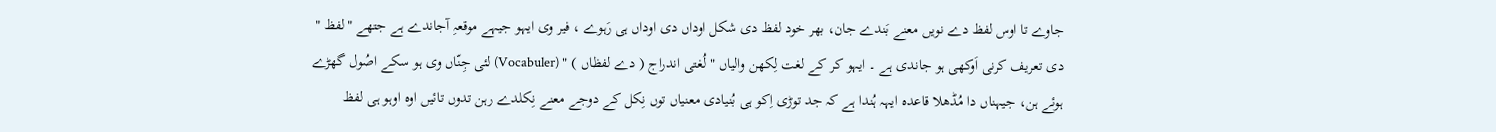جاوے تا اوس لفظ دے نویں معنے بَندے جان، بھر خود لفظ دی شکل اوداں دی اوداں ہی رَہوے ، فیر وی ایہو جیہے موقعہِ آجاندے ہے جتھے "لفظ " دی تعریف کرنی اَوکھی ہو جاندی ہے ۔ ایہو کر کے لغت لِکھن والیاں " لُغتی اندراج ( دے لفظاں ) " (Vocabuler) لئی جِنّاں وی ہو سکے اصُول گھڑے ہوئے ہن، جیہناں دا مُڈھلا قاعدہ ایہہ ہُندا ہے کہ جد توڑی اِکو ہی بُنیادی معنیاں توں نِکل کے دوجے معنے نِکلدے رہن تدوں تائیں اوہ اوہو ہی لفظ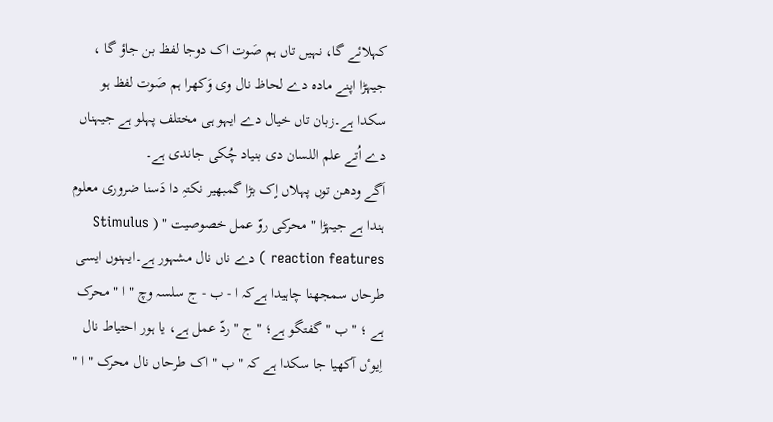کہلائے گا، نہیں تاں ہم صَوت اک دوجا لفظ بن جاؤ گا ، جیہڑا اپنے مادہ دے لحاظ نال وی وَکھرا ہم صَوت لفظ ہو سکدا ہے۔زبان تاں خیال دے ایہو ہی مختلف پہلو ہے جیہناں دے اُتے علم اللسان دی بنیاد چُکی جاندی ہے۔
اَگے ودھن توں پہلاں اٍک بڑا گمبھیر نکتہِ دا دَسنا ضروری معلوم ہندا ہے جیہڑا " محرکی روّ عمل خصوصیت " ( Stimulus reaction features ) دے ناں نال مشہور ہے۔ایہنوں ایسی طرحاں سمجھنا چاہیدا ہےکہ ا - ب - ج سلسہ وچ " ا " محرک ہے ؛ " ب " گفتگو ہے؛ " ج " ردّ عمل ہے، یا ہور احتیاط نال اِیوٴں آکھیا جا سکدا ہے کہ " ب " اک طرحاں نال محرک " ا "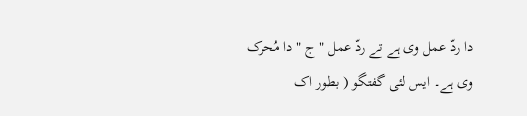دا ردّ عمل وی ہے تے ردّ عمل " ج " دا مُحرک وی ہے۔ ایس لئی گفتگو ( بطور اک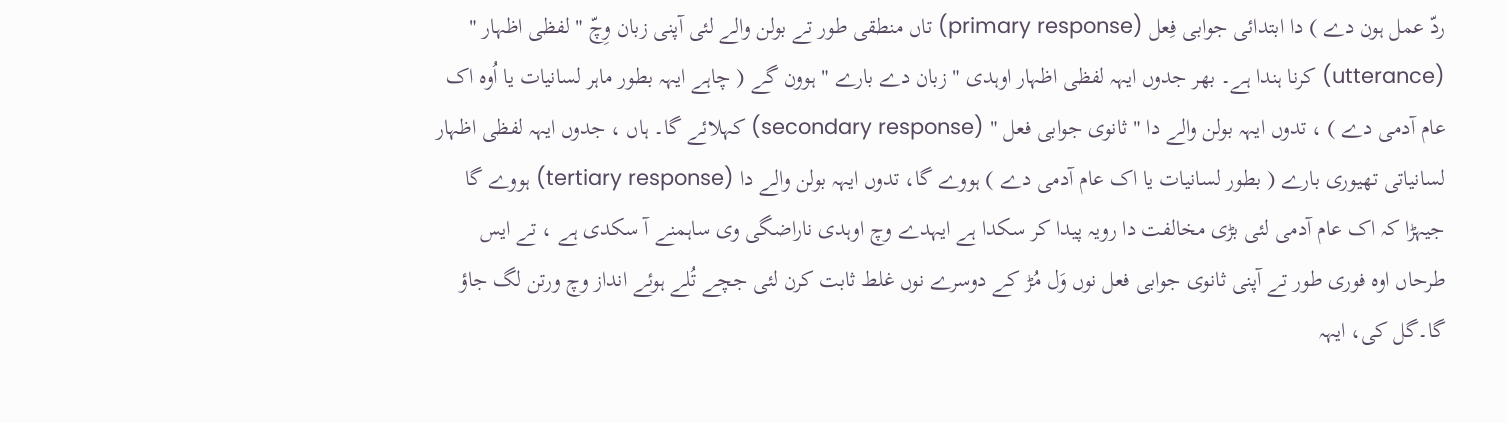ردّ عمل ہون دے ) دا ابتدائی جوابی فِعل (primary response) تاں منطقی طور تے بولن والے لئی آپنی زبان وِچّ " لفظی اظہار " (utterance) کرنا ہندا ہے۔ بھر جدوں ایہہ لفظی اظہار اوہدی " زبان دے بارے " ہوون گے ( چاہے ایہہ بطور ماہر لسانیات یا اُوہ اک عام آدمی دے ) ، تدوں ایہہ بولن والے دا " ثانوی جوابی فعل " (secondary response) کہلائے گا۔ ہاں ، جدوں ایہہ لفظی اظہار لسانیاتی تھیوری بارے ( بطور لسانیات یا اک عام آدمی دے ) ہووے گا، تدوں ایہہ بولن والے دا (tertiary response) ہووے گا جیہڑا کہ اک عام آدمی لئی بڑی مخالفت دا رویہ پیدا کر سکدا ہے ایہدے وچ اوہدی ناراضگی وی ساہمنے آ سکدی ہے ، تے ایس طرحاں اوہ فوری طور تے آپنی ثانوی جوابی فعل نوں وَل مُڑ کے دوسرے نوں غلط ثابت کرن لئی جچے تُلے ہوئے انداز وچ ورتن لگ جاؤ گا۔گل کی، ایہہ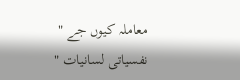معاملہ کیوں جے " نفسیاتی لسانیات "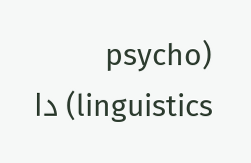(psycho linguistics) دا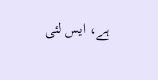ہے، ایس لئی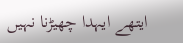ایتھے ایہدا چھیڑنا نہیں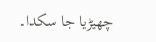چھیڑیا جا سکدا۔